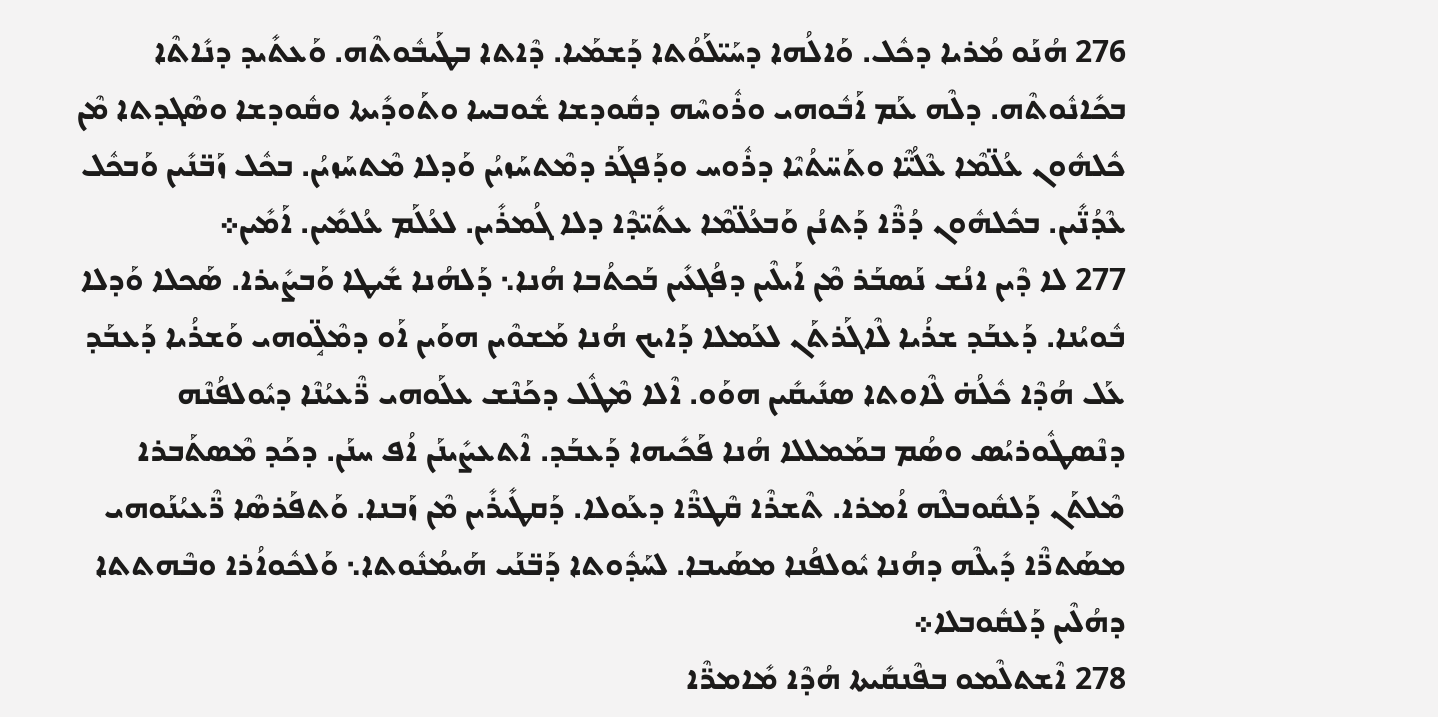276 ܗܳܢܰܘ ܡܳܪܝܐ ܕܟܽܠ. ܘܰܐܠܳܗܐ ܕܚܰܝ̈ܠܰܘܳܬܐ ܕܰܫܡܰܝܐ. ܕܶܐܬܐ ܒܛܰܝܒܽܘܬܶܗ. ܘܰܥܬܺܝܕ ܕܢܺܐܬܶܐ ܒܟܺܐܢܽܘܬܶܗ. ܕܠܶܗ ܥܰܡ ܐܰܒܽܘܗܝ ܘܪܽܘܚܶܗ ܕܩܽܘܕܫܐ ܫܽܘܒܚܐ ܘܬܰܘܕܺܝܬܐ ܘܩܽܘܕܫܐ ܘܣܶܓܕܬܐ ܡܶܢ ܟܽܠܗܽܘܢ ܥܳܠ̈ܡܶܐ ܥܶܠܳܝ̈ܶܐ ܘܬܰܚ̈ܬܳܝܶܐ ܕܪܽܘܚ ܘܕܰܦܓܰܪ ܕܡܶܬܚܰܙܝܳܢ ܘܰܕܠܐ ܡܶܬܚܰܙܝܳܢ. ܒܟܽܠ ܙܰܒ̈ܢܺܝܢ ܘܰܒܟܽܠ ܥܶܕܳܢ̈ܺܝܢ. ܒܟܽܠܗܽܘܢ ܕܳܪ̈ܶܐ ܕܰܬܢܳܢ ܘܰܒܥܳܠ̈ܡܶܐ ܥܬܺܝ̈ܕܶܐ ܕܠܐ ܓܳܡܪܺܝܢ. ܠܥܳܠܰܡ ܥܳܠܡܺܝܢ. ܐܰܡܺܝܢ܀
277 ܠܐ ܕܶܝܢ ܐܢܳܫ ܢܰܣܒܰܪ ܡܶܢ ܐܰܝܠܶܝܢ ܕܦܳܓܥܺܝܢ ܒܰܟܬܳܒܐ ܗܳܢܐ܆ ܕܰܠܗܳܢܐ ܫܺܝܛܐ ܘܰܒܨܺܝܪܐ. ܣܰܟܠܐ ܘܰܕܠܐ ܒܽܘܝܳܢܐ. ܕܰܥܒܰܕ ܫܪܳܝܐ ܠܶܐܓܰܪܬܰܢ ܠܥܰܡܠܐ ܕܰܐܝܟ ܗܳܢܐ ܡܰܫܘܶܝܢ ܗܘܰܝܢ ܐܰܘ ܕܡܶܠܱ̈ܘܗܝ ܘܰܫܪܳܝܐ ܕܰܥܒܰܕ ܥܰܠ ܗܳܕܶܐ ܟܽܠܳܗ̇ ܠܶܐܘܬܐ ܣܢܺܝܩܺܝܢ ܗܘܰܘ. ܐܶܠܐ ܡܶܛܽܠ ܕܟܰܢܶܫ ܥܠܰܘܗܝ ܪ̈ܶܥܝܳܢܶܐ ܕܝܽܘܠܦܳܢܶܗ ܕܢܶܣܛܽܘܪܝܳܣ ܘܣܳܡ ܒܡܰܡܠܠܐ ܗܳܢܐ ܦܰܟܺܝܗܐ ܕܰܥܒܰܕ. ܐܶܬܥܨܺܝܢܰܢ ܐܳܦ ܚܢܰܢ. ܕܟܰܕ ܡܶܣܬܰܒܪܐ ܡܶܠܬܰܢ ܕܰܠܩܽܘܒܠܶܗ ܐܳܡܪܐ. ܬܶܫܪܶܐ ܩܶܛܪ̈ܶܐ ܕܥܰܘܠܐ. ܕܰܩܛܺܝܪܺܝܢ ܡܶܢ ܙܰܒܢܐ. ܘܰܬܦܰܪܣܶܐ ܪ̈ܶܥܝܳܢܰܘܗܝ ܡܣܰܬܪ̈ܶܐ ܕܺܝܠܶܗ ܕܗܳܢܐ ܝܽܘܠܦܳܢܐ ܡܣܰܝܒܐ. ܠܚܰܕܽܘܬܐ ܕܰܒ̈ܢܰܝ ܗܰܝܡܳܢܽܘܬܐ܆ ܘܰܠܟܽܘܐܳܪܐ ܘܒܶܗܬܬܐ ܕܗܳܠܶܝܢ ܕܰܠܩܽܘܒܠܐ܀
278 ܐܶܫܬܠܶܡܘ ܒܦܶܢܩܺܝܬܐ ܗܳܕܶܐ ܡܺܐܡܪ̈ܶܐ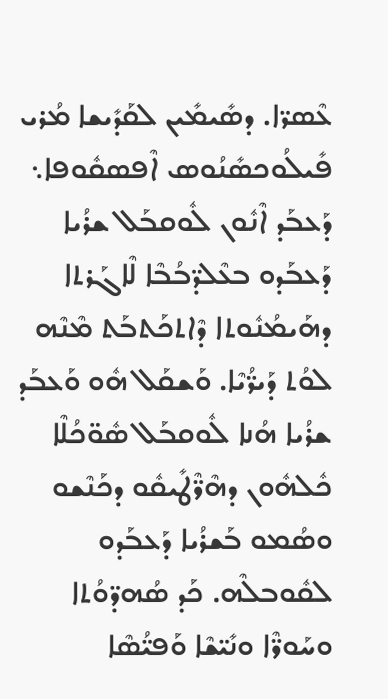ܥܶܣܪ̈ܐ. ܕܣܺܝܡܺܝܢ ܠܩܰܕܺܝܫܐ ܡܳܪܝ ܦܺܝܠܳܘܟܣܺܢܳܘܣ ܐܶܦܣܩܽܘܦܐ܆ ܕܰܥܒܰܕ ܐܶܢܽܘܢ ܠܽܘܩܒܰܠ ܫܪܳܝܐ ܕܰܥܒܰܕܘ ܒܥܶܠܕ̈ܒܳܒܶܐ ܠܶܐܓܰܪܬܐ ܕܗܰܝܡܳܢܽܘܬܐ ܕܶܐܬܟܰܬܒܰܬ ܡܶܢܶܗ ܠܘܳܬ ܕܰܝܪ̈ܳܝܶܐ. ܘܰܫܩܰܠ ܗܽܘ ܘܰܥܒܰܕ ܫܪܳܝܐ ܗܳܢܐ ܠܽܘܩܒܰܠ ܣܽܘ̈ܟܳܠܶܐ ܟܽܠܗܽܘܢ ܕܗܶܪ̈ܶܛܺܝܩܽܘ ܕܟܰܢܶܫܘ ܘܣܳܡܘ ܒܰܫܪܳܝܐ ܕܰܥܒܰܕܘ ܠܩܽܘܒܠܶܗ. ܟܰܕ ܣܳܗܕ̈ܘܳܬܐ ܘܚܰܘܪ̈ܶܐ ܘܢܺܝ̈ܫܶܐ ܘܰܦܝ̈ܳܣܶܐ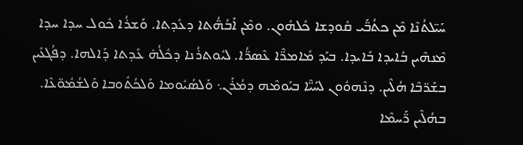ܚܰܝ̈ܠܬܳܢܶܐ ܡܶܢ ܟܬܳܒ̈ܰܝ ܩܽܘܕܫܐ ܟܽܠܗܽܘܢ. ܘܡܶܢ ܐܰܒܳܗ̈ܳܬܐ ܕܥܺܕܬܐ. ܘܰܫܪܳܐ ܟܽܘܠ ܚܕܐ ܚܕܐ ܡܶܢܗܶܝܢ ܒܺܐܝܕܐ ܒܺܐܝܕܐ. ܒܝܰܕ ܡܺܐܡܪ̈ܶܐ ܥܶܣܪ̈ܳܐ. ܠܝܽܘܬܪܳܢܐ ܕܟܽܠܳܗ̇ ܥܺܕܬܐ ܕܰܐܠܗܐ. ܕܦܳܓܥܺܝܢ ܒܫܰܪ̈ܒܶܐ ܗܳܠܶܝܢ. ܕܢܶܗܘܽܘܢ ܠܚܰܝ̈ܶܐ ܒܝܰܘܡܶܗ ܕܡܳܪܰܢ܆ ܘܰܠܣܳܝܽܘܡܐ ܘܰܠܟܳܬܽܘܒܐ ܘܰܠܫܳܡܽܘ̈ܥܶܐ. ܒܗܳܠܶܝܢ ܪ̈ܰܚܡܶܐ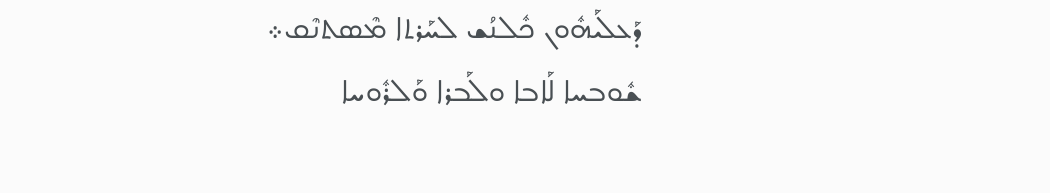ܕܰܥܠܰܝܗܽܘܢ ܟܽܠܢܳܫ ܠܚܰܪܬܐ ܡܶܣܬܢܶܩ܀
ܫܽܘܒܚܐ ܠܰܐܒܐ ܘܠܰܒܪܐ ܘܰܠܪܽܘܚܐ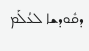ܕܩܽܘܕܫܐ ܠܥܳܠܰܡ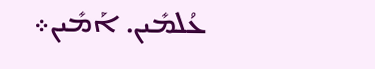ܥܳܠܡܺܝܢ. ܐܰܡܺܝܢ܀